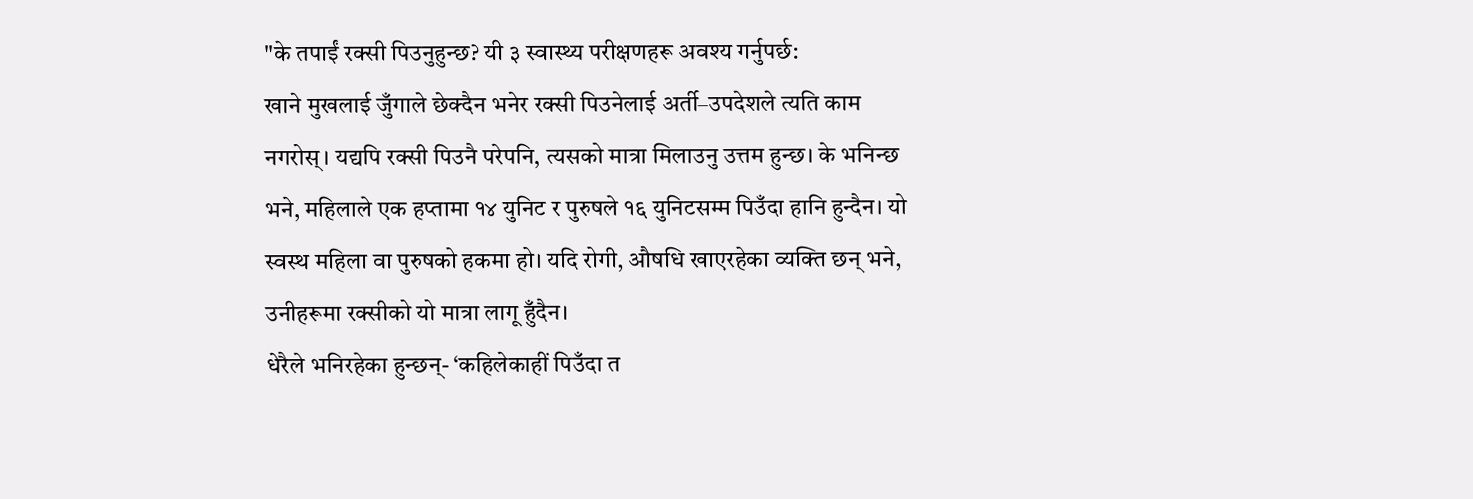"के तपाईं रक्सी पिउनुहुन्छ? यी ३ स्वास्थ्य परीक्षणहरू अवश्य गर्नुपर्छ:
खाने मुखलाई जुँगाले छेक्दैन भनेर रक्सी पिउनेलाई अर्ती–उपदेशले त्यति काम नगरोस्। यद्यपि रक्सी पिउनै परेपनि, त्यसको मात्रा मिलाउनु उत्तम हुन्छ। के भनिन्छ भने, महिलाले एक हप्तामा १४ युनिट र पुरुषले १६ युनिटसम्म पिउँदा हानि हुन्दैन। यो स्वस्थ महिला वा पुरुषको हकमा हो। यदि रोगी, औषधि खाएरहेका व्यक्ति छन् भने, उनीहरूमा रक्सीको यो मात्रा लागू हुँदैन।
धेरैले भनिरहेका हुन्छन्- ‘कहिलेकाहीं पिउँदा त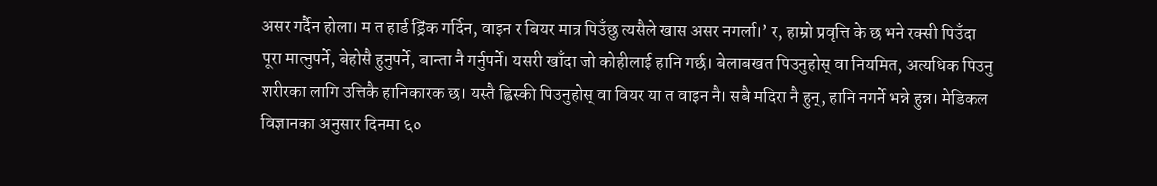असर गर्दैन होला। म त हार्ड ड्रिंक गर्दिन, वाइन र बियर मात्र पिउँछु त्यसैले खास असर नगर्ला।’ र, हाम्रो प्रवृत्ति के छ भने रक्सी पिउँदा पूरा मात्नुपर्ने, बेहोसै हुनुपर्ने, बान्ता नै गर्नुपर्ने। यसरी खाँदा जो कोहीलाई हानि गर्छ। बेलाबखत पिउनुहोस् वा नियमित, अत्यधिक पिउनु शरीरका लागि उत्तिकै हानिकारक छ। यस्तै ह्विस्की पिउनुहोस् वा वियर या त वाइन नै। सबै मदिरा नै हुन्, हानि नगर्ने भन्ने हुन्न। मेडिकल विज्ञानका अनुसार दिनमा ६०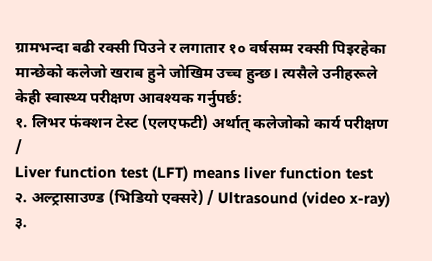ग्रामभन्दा बढी रक्सी पिउने र लगातार १० वर्षसम्म रक्सी पिइरहेका मान्छेको कलेजो खराब हुने जोखिम उच्च हुन्छ। त्यसैले उनीहरूले केही स्वास्थ्य परीक्षण आवश्यक गर्नुपर्छ:
१. लिभर फंक्शन टेस्ट (एलएफटी) अर्थात् कलेजोको कार्य परीक्षण /
Liver function test (LFT) means liver function test
२. अल्ट्रासाउण्ड (भिडियो एक्सरे) / Ultrasound (video x-ray)
३.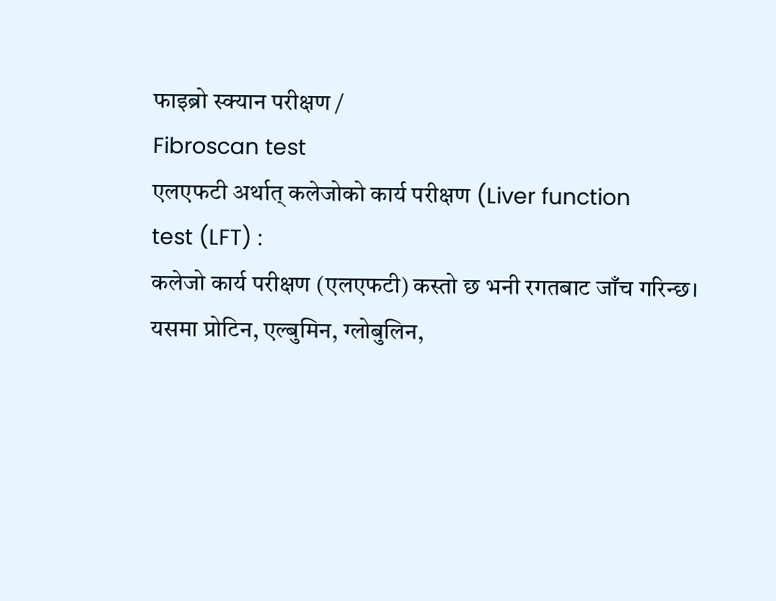फाइब्रो स्क्यान परीक्षण /
Fibroscan test
एलएफटी अर्थात् कलेजोको कार्य परीक्षण (Liver function
test (LFT) :
कलेजो कार्य परीक्षण (एलएफटी) कस्तो छ भनी रगतबाट जाँच गरिन्छ। यसमा प्रोटिन, एल्बुमिन, ग्लोबुलिन,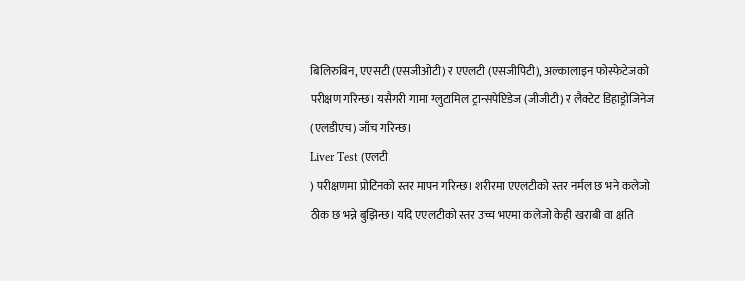बिलिरुबिन, एएसटी (एसजीओटी) र एएलटी (एसजीपिटी), अल्कालाइन फोस्फेटेजको परीक्षण गरिन्छ। यसैगरी गामा ग्लुटामिल ट्रान्सपेप्टिडेज (जीजीटी) र लैक्टेट डिहाड्रोजिनेज (एलडीएच) जाँच गरिन्छ।
Liver Test (एलटी
) परीक्षणमा प्रोटिनको स्तर मापन गरिन्छ। शरीरमा एएलटीको स्तर नर्मल छ भने कलेजो ठीक छ भन्ने बुझिन्छ। यदि एएलटीको स्तर उच्च भएमा कलेजो केही खराबी वा क्षति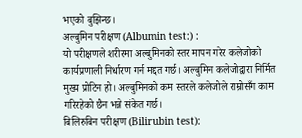भएको बुझिन्छ।
अल्बुमिन परीक्षण (Albumin test:) :
यो परीक्षणले शरीरमा अल्बुमिनको स्तर मापन गरेर कलेजोको कार्यप्रणाली निर्धारण गर्न मद्दत गर्छ। अल्बुमिन कलेजोद्वारा निर्मित मुख्य प्रोटिन हो। अल्बुमिनको कम स्तरले कलेजोले राम्रोसँग काम गरिरहेको छैन भन्ने संकेत गर्छ।
बिलिरुबिन परीक्षण (Bilirubin test):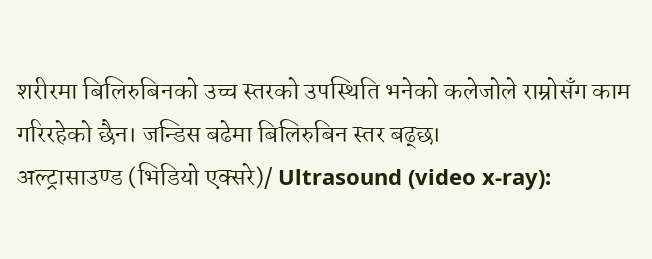शरीरमा बिलिरुबिनको उच्च स्तरको उपस्थिति भनेको कलेजोले राम्रोसँग काम गरिरहेको छैन। जन्डिस बढेमा बिलिरुबिन स्तर बढ्छ।
अल्ट्रासाउण्ड (भिडियो एक्सरे)/ Ultrasound (video x-ray):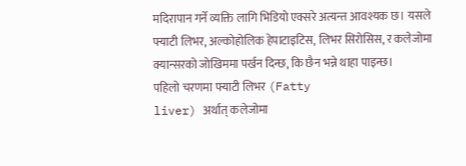मदिरापान गर्ने व्यक्ति लागि भिडियो एक्सरे अत्यन्त आवश्यक छ। यसले फ्याटी लिभर, अल्कोहोलिक हेपाटाइटिस, लिभर सिरोसिस, र कलेजोमा क्यान्सरको जोखिममा पर्खन दिन्छ, कि छैन भन्ने थाहा पाइन्छ।
पहिलो चरणमा फ्याटी लिभर (Fatty
liver) अर्थात् कलेजोमा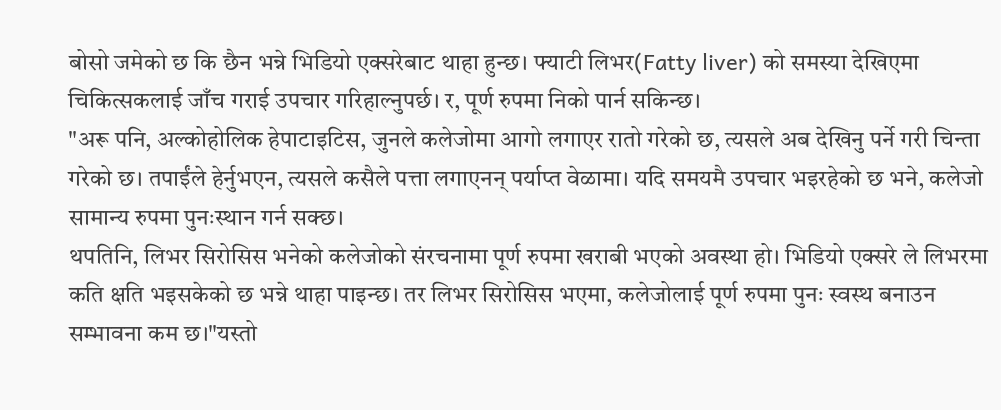बोसो जमेको छ कि छैन भन्ने भिडियो एक्सरेबाट थाहा हुन्छ। फ्याटी लिभर(Fatty liver) को समस्या देखिएमा चिकित्सकलाई जाँच गराई उपचार गरिहाल्नुपर्छ। र, पूर्ण रुपमा निको पार्न सकिन्छ।
"अरू पनि, अल्कोहोलिक हेपाटाइटिस, जुनले कलेजोमा आगो लगाएर रातो गरेको छ, त्यसले अब देखिनु पर्ने गरी चिन्ता गरेको छ। तपाईंले हेर्नुभएन, त्यसले कसैले पत्ता लगाएनन् पर्याप्त वेळामा। यदि समयमै उपचार भइरहेको छ भने, कलेजो सामान्य रुपमा पुनःस्थान गर्न सक्छ।
थपतिनि, लिभर सिरोसिस भनेको कलेजोको संरचनामा पूर्ण रुपमा खराबी भएको अवस्था हो। भिडियो एक्सरे ले लिभरमा कति क्षति भइसकेको छ भन्ने थाहा पाइन्छ। तर लिभर सिरोसिस भएमा, कलेजोलाई पूर्ण रुपमा पुनः स्वस्थ बनाउन सम्भावना कम छ।"यस्तो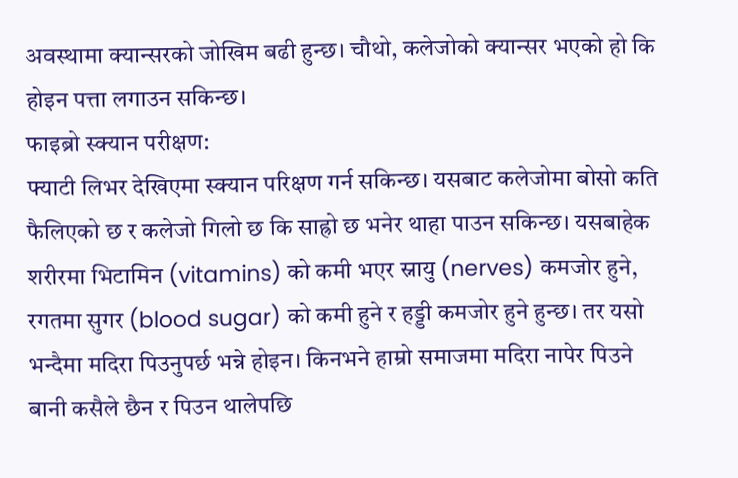अवस्थामा क्यान्सरको जोखिम बढी हुन्छ। चौथो, कलेजोको क्यान्सर भएको हो कि होइन पत्ता लगाउन सकिन्छ।
फाइब्रो स्क्यान परीक्षण:
फ्याटी लिभर देखिएमा स्क्यान परिक्षण गर्न सकिन्छ। यसबाट कलेजोमा बोसो कति फैलिएको छ र कलेजो गिलो छ कि साह्रो छ भनेर थाहा पाउन सकिन्छ। यसबाहेक शरीरमा भिटामिन (vitamins) को कमी भएर स्नायु (nerves) कमजोर हुने, रगतमा सुगर (blood sugar) को कमी हुने र हड्डी कमजोर हुने हुन्छ। तर यसो भन्दैमा मदिरा पिउनुपर्छ भन्ने होइन। किनभने हाम्रो समाजमा मदिरा नापेर पिउने बानी कसैले छैन र पिउन थालेपछि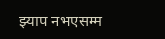झ्याप नभएसम्म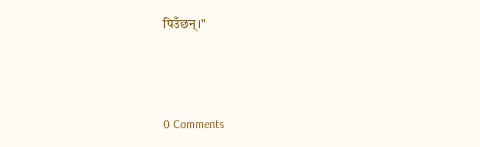पिउँछन्।"



0 Comments